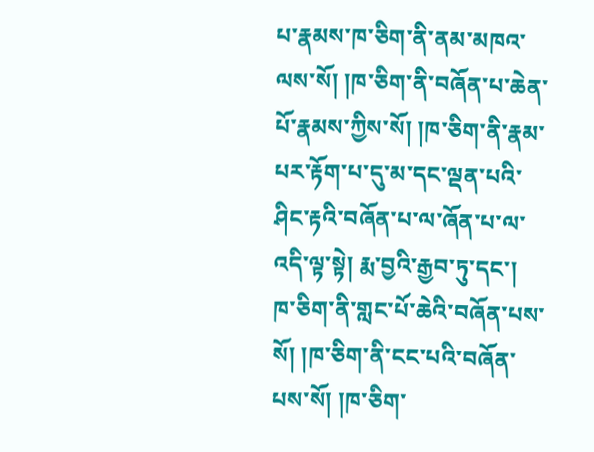པ་རྣམས་ཁ་ཅིག་ནི་ནམ་མཁའ་ལས་སོ། །ཁ་ཅིག་ནི་བཞོན་པ་ཆེན་པོ་རྣམས་ཀྱིས་སོ། །ཁ་ཅིག་ནི་རྣམ་པར་རྟོག་པ་དུ་མ་དང་ལྡན་པའི་ཤིང་རྟའི་བཞོན་པ་ལ་ཞོན་པ་ལ་འདི་ལྟ་སྟེ། རྨ་བྱའི་རྒྱབ་ཏུ་དང་། ཁ་ཅིག་ནི་གླང་པོ་ཆེའི་བཞོན་པས་སོ། །ཁ་ཅིག་ནི་ངང་པའི་བཞོན་པས་སོ། །ཁ་ཅིག་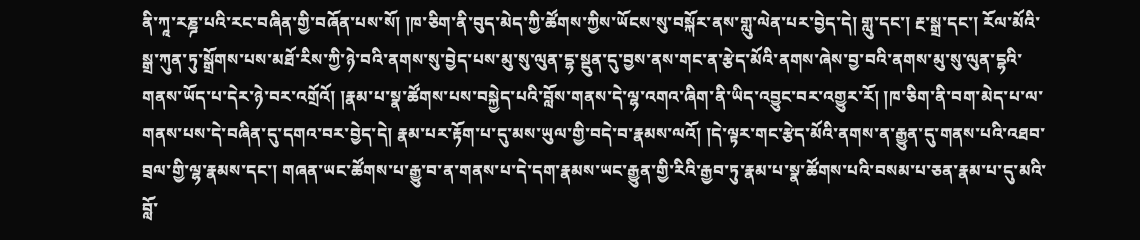ནི་ཀཱ་རཎྜ་པའི་རང་བཞིན་གྱི་བཞོན་པས་སོ། །ཁ་ཅིག་ནི་བུད་མེད་ཀྱི་ཚོགས་ཀྱིས་ཡོངས་སུ་བསྐོར་ནས་གླུ་ལེན་པར་བྱེད་དེ། གླུ་དང་། རྔ་སྒྲ་དང་། རོལ་མོའི་སྒྲ་ཀུན་ཏུ་སྒྲོགས་པས་མཐོ་རིས་ཀྱི་ཉེ་བའི་ནགས་སུ་བྱེད་པས་མུ་སུ་ལུན་དྷ་སྡུན་དུ་བྱས་ནས་གང་ན་རྩེད་མོའི་ནགས་ཞེས་བྱ་བའི་ནགས་མུ་སུ་ལུན་དྷའི་གནས་ཡོད་པ་དེར་ཉེ་བར་འགྲོའོ། །རྣམ་པ་སྣ་ཚོགས་པས་བསྐྱེད་པའི་བློས་གནས་དེ་ལྷ་འགའ་ཞིག་ནི་ཡིད་འབྱུང་བར་འགྱུར་རོ། །ཁ་ཅིག་ནི་བག་མེད་པ་ལ་གནས་པས་དེ་བཞིན་དུ་དགའ་བར་བྱེད་དེ། རྣམ་པར་རྟོག་པ་དུ་མས་ཡུལ་གྱི་བདེ་བ་རྣམས་ལའོ། །དེ་ལྟར་གང་རྩེད་མོའི་ནགས་ན་རྒྱུན་དུ་གནས་པའི་འཐབ་བྲལ་གྱི་ལྷ་རྣམས་དང་། གཞན་ཡང་ཚོགས་པ་རྒྱུ་བ་ན་གནས་པ་དེ་དག་རྣམས་ཡང་རྒྱུན་གྱི་རིའི་རྒྱབ་ཏུ་རྣམ་པ་སྣ་ཚོགས་པའི་བསམ་པ་ཅན་རྣམ་པ་དུ་མའི་བློ་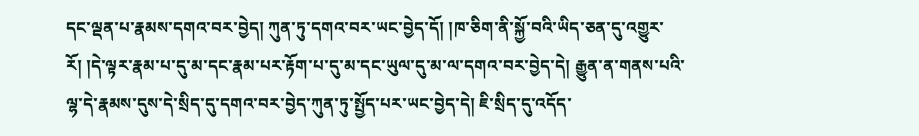དང་ལྡན་པ་རྣམས་དགའ་བར་བྱེད། ཀུན་ཏུ་དགའ་བར་ཡང་བྱེད་དོ། །ཁ་ཅིག་ནི་སྐྱོ་བའི་ཡིད་ཅན་དུ་འགྱུར་རོ། །དེ་ལྟར་རྣམ་པ་དུ་མ་དང་རྣམ་པར་རྟོག་པ་དུ་མ་དང་ཡུལ་དུ་མ་ལ་དགའ་བར་བྱེད་དེ། རྒྱུན་ན་གནས་པའི་ལྷ་དེ་རྣམས་དུས་དེ་སྲིད་དུ་དགའ་བར་བྱེད་ཀུན་ཏུ་སྤྱོད་པར་ཡང་བྱེད་དེ། ཇི་སྲིད་དུ་འདོད་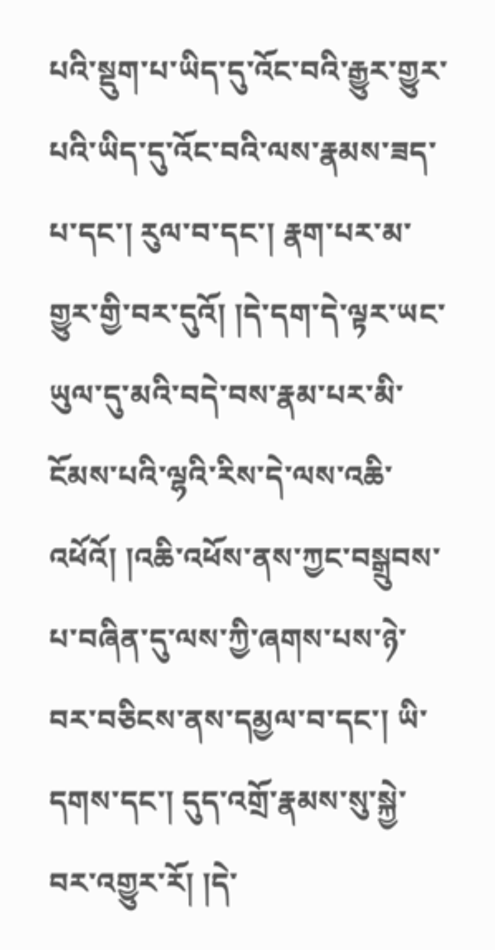པའི་སྡུག་པ་ཡིད་དུ་འོང་བའི་རྒྱུར་གྱུར་པའི་ཡིད་དུ་འོང་བའི་ལས་རྣམས་ཟད་པ་དང་། རུལ་བ་དང་། རྣག་པར་མ་གྱུར་གྱི་བར་དུའོ། །དེ་དག་དེ་ལྟར་ཡང་ཡུལ་དུ་མའི་བདེ་བས་རྣམ་པར་མི་ངོམས་པའི་ལྷའི་རིས་དེ་ལས་འཆི་འཕོའོ། །འཆི་འཕོས་ནས་ཀྱང་བསྒྲུབས་པ་བཞིན་དུ་ལས་ཀྱི་ཞགས་པས་ཉེ་བར་བཅིངས་ནས་དམྱལ་བ་དང་། ཡི་དགས་དང་། དུད་འགྲོ་རྣམས་སུ་སྐྱེ་བར་འགྱུར་རོ། །དེ་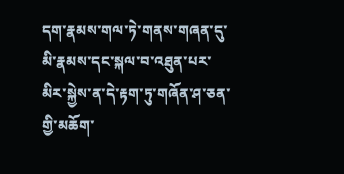དག་རྣམས་གལ་ཏེ་གནས་གཞན་དུ་མི་རྣམས་དང་སྐལ་བ་འཐུན་པར་མིར་སྐྱེས་ན་དེ་རྟག་ཏུ་གཞོན་ཤ་ཅན་གྱི་མཆོག་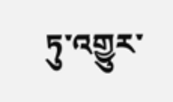ཏུ་འགྱུར་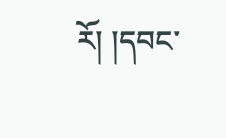རོ། །དབང་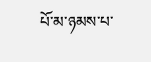པོ་མ་ཉམས་པ་